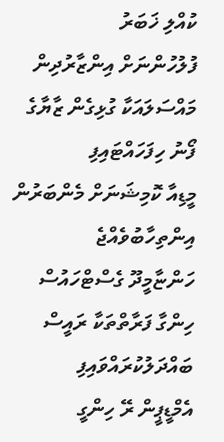ކުއްލި ޚަބަރު
ފުލުހުންނަށް އިންޒާރުދިން މައްސަލައަކާ ގުޅިގެން ޒާޔާގެ ފޯނު ހިފަހައްޓައިފި
މީޑިއާ ކޮމިޝަނަށް މެންބަރުން އިންތިހާބުވެއްޖެ
ހަންޏާމީދޫ ގެސްޓްހައުސް ހިންގާ ފަރާތްތަކާ ރައީސް ބައްދަލުކުރައްވައިފި
އެމްޑީޕީން ރޭ ހިންގީ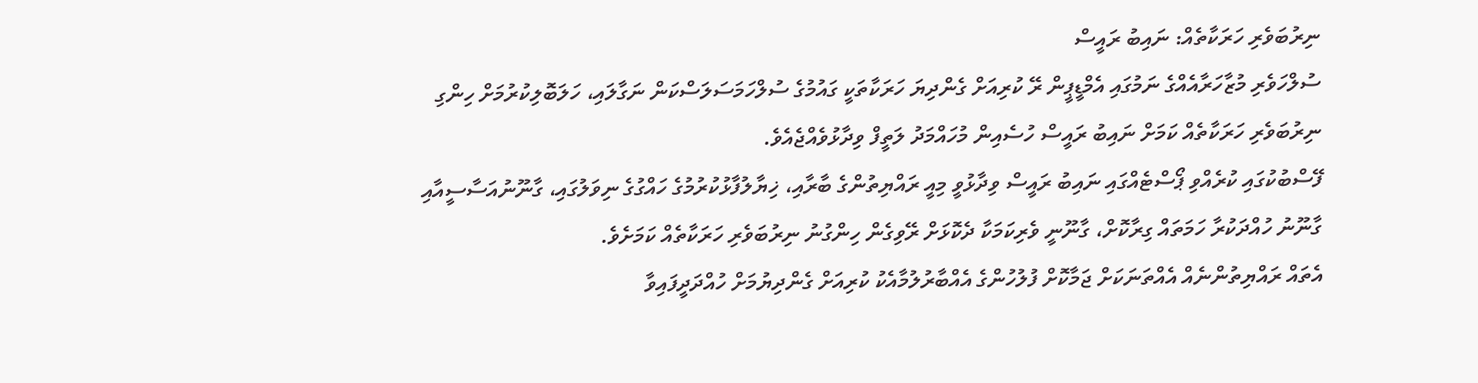ނިރުބަވެރި ހަރަކާތެއް: ނައިބު ރައީސް
ސުލްހަވެރި މުޒާހަރާއެއްގެ ނަމުގައި އެމްޑީޕީން ރޭ ކުރިއަށް ގެންދިޔަ ހަރަކާތަކީ ގައުމުގެ ސުލްހަމަސަލަސްކަން ނަގާލައި، ހަލަބޮލިކުރުމަށް ހިންގި ނިރުބަވެރި ހަރަކާތެއް ކަމަށް ނައިބު ރައީސް ހުސެއިން މުހައްމަދު ލަތީފް ވިދާޅުވެއްޖެއެވެ.
ފޭސްބުކުގައި ކުރެއްވި ޕޯސްޓެއްގައި ނައިބު ރައީސް ވިދާޅުވީ މިއީ ރައްޔިތުންގެ ބާރާއި، ޚިޔާލުފާޅުކުރުމުގެ ހައްގުގެ ނިވަލުގައި، ގާނޫނުއަސާސީއާއި ގާނޫނު ހުއްދަކުރާ ހަމަތައް ގިރާކޮށް، ގާނޫނީ ވެރިކަމަކާ ދެކޮޅަށް ރޭވިގެން ހިންގުނު ނިރުބަވެރި ހަރަކާތެއް ކަމަށެވެ.
އެތައް ރައްޔިތުންނެއް އެއްތަނަކަށް ޖަމާކޮށް ފުލުހުންގެ އެއްބާރުލުމާއެކު ކުރިއަށް ގެންދިޔުމަށް ހުއްދަދީފައިވާ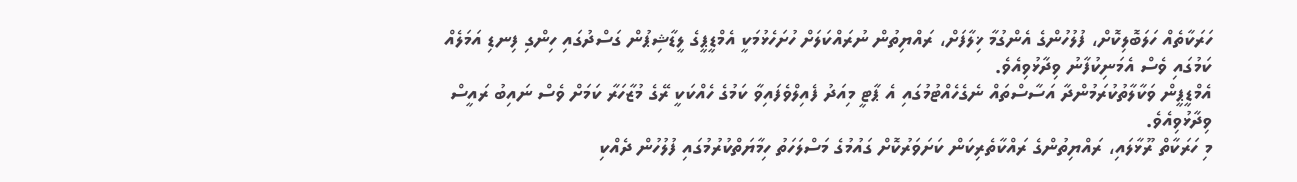ހަރަކާތެއް ހަލަބޮލިކޮށް، ފުލުހުންގެ އެންގުމާ ޚިލާފަށް، ރައްޔިތުން ނުރައްކަލަށް ހުށަހެޅުމަކީ އެމްޑީޕީގެ ލީޑާޝިޕުން ގަސްދުގައި ހިންގި ފިނޑި އަމަލެއް ކަމުގައި ވެސް އެމަނިކުފާނު ވިދާޅުވިއެވެ.
އެމްޑީޕީން ވަކާލާތުކުރަމުންދާ އަސާސްތައް ނެގެހެއްޓުމުގައި އެ ޕާޓީ މިއަދު ފެއިލްވެފައިވާ ކަމުގެ ހެއްކަކީ ރޭގެ މުޒާހަރާ ކަމަށް ވެސް ނައިބު ރައީސް ވިދާޅުވިއެވެ.
މި ހަރަކާތް ރޫޅާލައި، ރައްޔިތުންގެ ރައްކާތެރިކަން ކަށަވަރުކޮށް ގައުމުގެ މަސްލަހަތު ހިމާޔަތްކުރުމުގައި ފުލުހުން ދެއްކި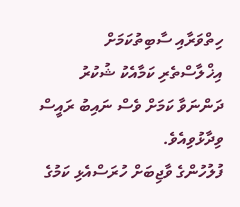ހިތްވަރާއި ސާބިތުކަމަށް އިޚްލާސްތެރި ކަމާއެކު ޝުކުރު ދަންނަވާ ކަމަށް ވެސް ނައިބު ރައީސް ވިދާޅުވިއެވެ.
ފުލުހުންގެ ވާޖިބަށް ހުރަސްއެޅި ކަމުގެ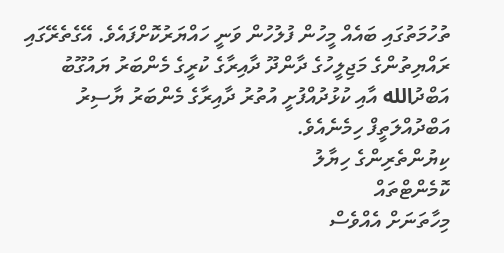ތުހުމަތުގައި ބައެއް މީހުން ފުލުހުން ވަނީ ހައްޔަރުކޮށްފައެވެ. އޭގެތެރޭގައި ރައްޔިތުންގެ މަޖިލީހުގެ ދާންދޫ ދާއިރާގެ ކުރީގެ މެންބަރު ޔައުގޫބު އަބްދުالله އާއި ކުޅުދުއްފުށީ އުތުރު ދާއިރާގެ މެންބަރު ޔާސިރު އަބްދުއްލަތީފް ހިމެނެއެވެ.
ކިޔުންތެރިންގެ ހިޔާލު
ކޮމެންޓްތައް
މިހާތަނަށް އެއްވެސް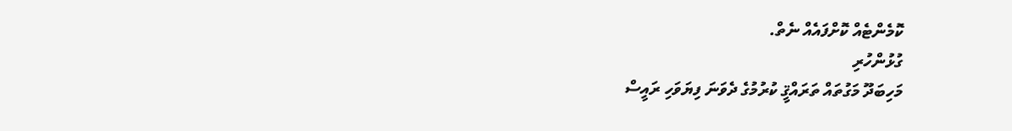ކޮމެންޓެއް ކޮށްފައެއް ނެތް.
ގުޅުންހުރި
މަހިބަދޫ މަގުތައް ތަރައްޤީ ކުރުމުގެ ދެވަނަ ފިޔަވަހި ރައީސް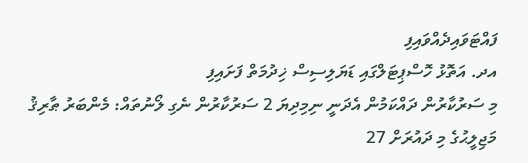ފައްޓަވައިދެއްވައިފި
އދ. އަތޮޅު ހޮސްޕިޓަލްގައި ޑަޔަލިސިސް ޚިދުމަތް ފަށައިފި
މި ސަރުކާރުން ދައްކަމުން އެދަނީ ނިމިދިޔަ 2 ސަރުކާރުން ނެގި ލޯނުތައް: މެންބަރު ޠާރިޤު
މަޖިލީޙުގެ މި ދައުރަށް 27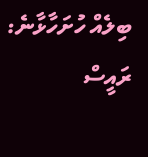ބިލެއް ހުށަހާޅާނެ: ރައީސް